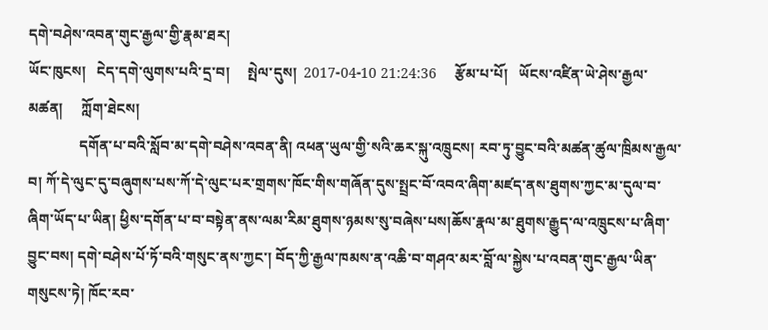དགེ་བཤེས་འབན་གུང་རྒྱལ་གྱི་རྣམ་ཐར།
ཡོང་ཁུངས།   ངེད་དགེ་ལུགས་པའི་དྲ་བ།     སྤེལ་དུས།  2017-04-10 21:24:36     རྩོམ་པ་པོ།   ཡོངས་འཛིན་ཡེ་ཤེས་རྒྱལ་མཚན།     ཀློག་ཐེངས།
              དགོན་པ་བའི་སློབ་མ་དགེ་བཤེས་འབན་ནི། འཕན་ཡུལ་གྱི་སའི་ཆར་སྐུ་འཁྲུངས། རབ་ཏུ་བྱུང་བའི་མཚན་ཚུལ་ཁྲིམས་རྒྱལ་བ། ཀོ་དེ་ལུང་དུ་བཞུགས་པས་ཀོ་དེ་ལུང་པར་གྲགས་ཁོང་གིས་གཞོན་དུས་སྤྲང་བོ་འབའ་ཞིག་མཛད་ནས་ཐུགས་ཀྱང་མ་དུལ་བ་ཞིག་ཡོད་པ་ཡིན། ཕྱིས་དགོན་པ་བ་བསྟེན་ནས་ལམ་རིམ་ཐུགས་ཉམས་སུ་བཞེས་པས།ཆོས་རྣལ་མ་ཐུགས་རྒྱུད་ལ་འཁྲུངས་པ་ཞིག་བྱུང་བས། དགེ་བཤེས་པོ་ཏོ་བའི་གསུང་ནས་ཀྱང་། བོད་ཀྱི་རྒྱལ་ཁམས་ན་འཆི་བ་གཤའ་མར་བློ་ལ་སྐྱེས་པ་འབན་གུང་རྒྱལ་ཡིན་གསུངས་ཏེ། ཁོང་རབ་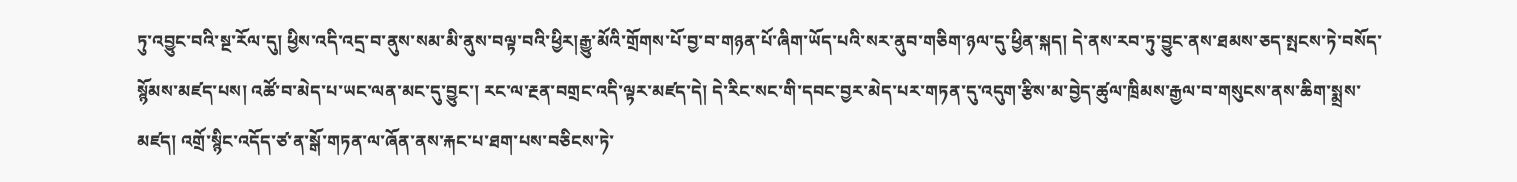ཏུ་འབྱུང་བའི་སྔ་རོལ་དུ། ཕྱིས་འདི་འདྲ་བ་ནུས་སམ་མི་ནུས་བལྟ་བའི་ཕྱིར།རྒྱུ་མོའི་གྲོགས་པོ་བྱ་བ་གཉན་པོ་ཞིག་ཡོད་པའི་སར་ནུབ་གཅིག་ཉལ་དུ་ཕྱིན་སྐད། དེ་ནས་རབ་ཏུ་བྱུང་ནས་ཐམས་ཅད་སྤངས་ཏེ་བསོད་སྙོམས་མཛད་པས། འཚོ་བ་མེད་པ་ཡང་ལན་མང་དུ་བྱུང་། རང་ལ་རྔན་བགྲང་འདི་ལྟར་མཛད་དེ། དེ་རིང་སང་གི་དབང་བྱར་མེད་པར་གཏན་དུ་འདུག་རྩིས་མ་བྱེད་ཚུལ་ཁྲིམས་རྒྱལ་བ་གསུངས་ནས་ཆིག་སྨྲས་མཛད། འགྲོ་སྙིང་འདོད་ཙ་ན་སྒོ་གཏན་ལ་ཞོན་ནས་རྐང་པ་ཐག་པས་བཅིངས་ཏེ་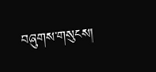བཞུགས་གསུངས།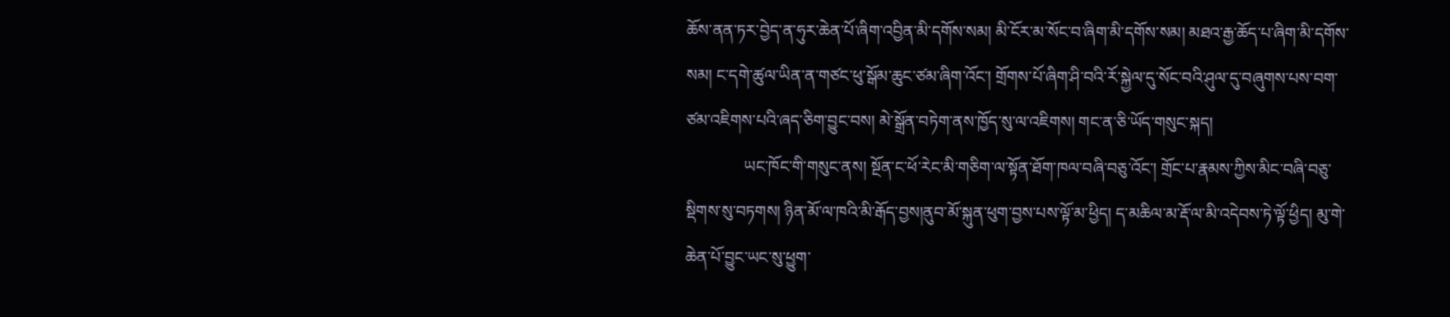ཆོས་ནན་ཏར་བྱེད་ན་ཧུར་ཆེན་པོ་ཞིག་འབྱིན་མི་དགོས་སམ། མི་ངོར་མ་སོང་བ་ཞིག་མི་དགོས་སམ། མཐའ་རྒྱ་ཆོད་པ་ཞིག་མི་དགོས་སམ། ང་དགེ་ཚུལ་ཡིན་ན་གཙང་ཕུ་སྒོམ་ཆུང་ཙམ་ཞིག་འོང་། གྲོགས་པོ་ཞིག་ཤི་བའི་རོ་སྐྱེལ་དུ་སོང་བའི་ཤུལ་དུ་བཞུགས་པས་བག་ཙམ་འཇིགས་པའི་ཞད་ཅིག་བྱུང་བས། མེ་སྒྲོན་བཏེག་ནས་ཁྱོད་སུ་ལ་འཇིགས། གང་ན་ཅི་ཡོད་གསུང་སྐད།
              ཡང་ཁོང་གི་གསུང་ནས། སྔོན་ང་ཕོ་རེང་མི་གཅིག་ལ་སྟོན་ཐོག་ཁལ་བཞི་བཅུ་འོང་། གྲོང་པ་རྣམས་ཀྱིས་མིང་བཞི་བཅུ་སྡིགས་སུ་བཏགས། ཉིན་མོ་ལ་ཁའི་མི་རྒོད་བྱས།ནུབ་མོ་སྐུན་ཕུག་བྱས་པས་ལྟོ་མ་ཕྱིད། ད་མཆིལ་མ་རྡོ་ལ་མི་འདེབས་ཏེ་ལྟོ་ཕྱིད། མུ་གེ་ཆེན་པོ་བྱུང་ཡང་སུ་ཕྱུག་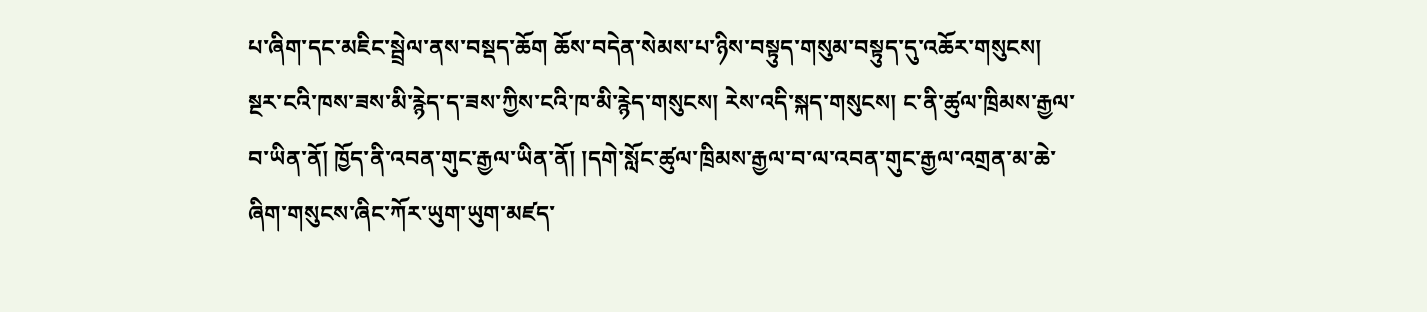པ་ཞིག་དང་མཇིང་སྦྲེལ་ནས་བསྡད་ཆོག ཆོས་བདེན་སེམས་པ་ཉིས་བསྟུད་གསུམ་བསྟུད་དུ་འཆོར་གསུངས། སྔར་ངའི་ཁས་ཟས་མི་རྙེད་ད་ཟས་ཀྱིས་ངའི་ཁ་མི་རྙེད་གསུངས། རེས་འདི་སྐད་གསུངས། ང་ནི་ཚུལ་ཁྲིམས་རྒྱལ་བ་ཡིན་ནོ། ཁྱོད་ནི་འབན་གུང་རྒྱལ་ཡིན་ནོ། །དགེ་སློང་ཚུལ་ཁྲིམས་རྒྱལ་བ་ལ་འབན་གུང་རྒྱལ་འགྲན་མ་ཆེ་ཞིག་གསུངས་ཞིང་ཀོར་ཡུག་ཡུག་མཛད་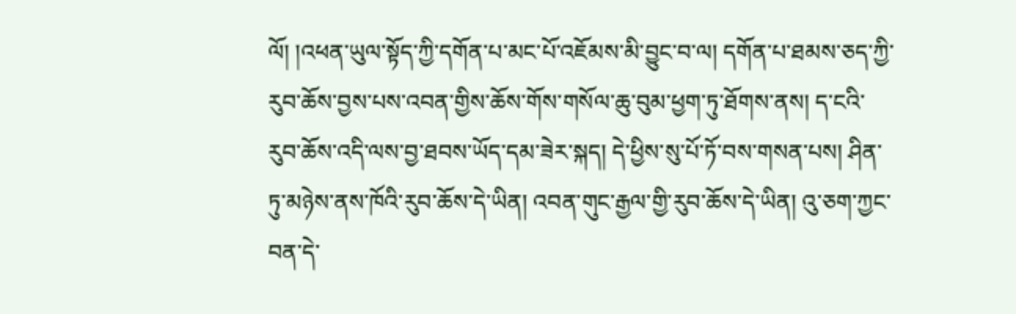ལོ། །འཕན་ཡུལ་སྟོད་ཀྱི་དགོན་པ་མང་པོ་འཇོམས་མི་བྱུང་བ་ལ། དགོན་པ་ཐམས་ཅད་ཀྱི་རུབ་ཆོས་བྱས་པས་འབན་གྱིས་ཆོས་གོས་གསོལ་ཆུ་བུམ་ཕྱག་ཏུ་ཐོགས་ནས། ད་ངའི་རུབ་ཆོས་འདི་ལས་བྱ་ཐབས་ཡོད་དམ་ཟེར་སྐད། དེ་ཕྱིས་སུ་པོ་ཏོ་བས་གསན་པས། ཤིན་ཏུ་མཉེས་ནས་ཁོའི་རུབ་ཆོས་དེ་ཡིན། འབན་གུང་རྒྱལ་གྱི་རུབ་ཆོས་དེ་ཡིན། འུ་ཅག་ཀྱང་བན་དེ་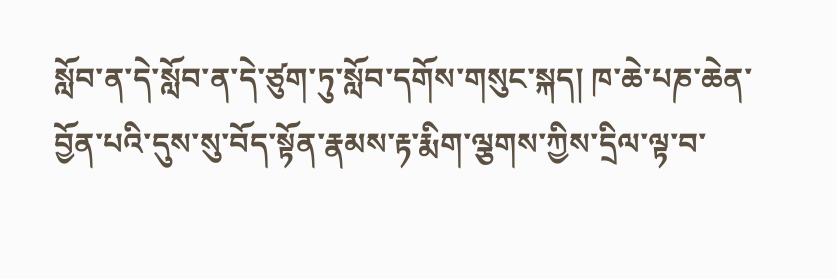སློབ་ན་དེ་སློབ་ན་དེ་ཙུག་ཏུ་སློབ་དགོས་གསུང་སྐད། ཁ་ཆེ་པཎ་ཆེན་བྱོན་པའི་དུས་སུ་བོད་སྟོན་རྣམས་རྟ་རྨིག་ལྕགས་ཀྱིས་དྲིལ་ལྟ་བ་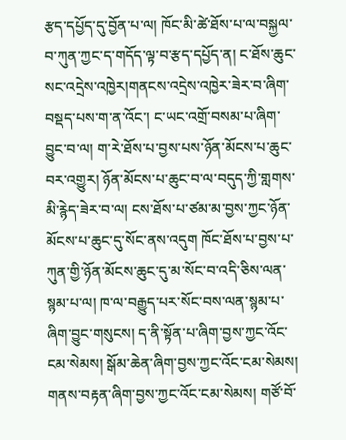རྩད་དཔྱོད་དུ་བྱོན་པ་ལ། ཁོང་མི་ཚེ་ཐོས་པ་ལ་བསྐྱལ་བ་ཀུན་ཀྱང་ད་གདོད་ལྟ་བ་རྩད་དཔྱོད་ན། ང་ཐོས་ཆུང་སང་འདྲེས་འཁྱེར།གནངས་འདྲེས་འཁྱེར་ཟེར་བ་ཞིག་བསྡད་པས་ག་ན་འོང་། ང་ཡང་འགྲོ་བསམ་པ་ཞིག་བྱུང་བ་ལ། ག་རེ་ཐོས་པ་བྱས་པས་ཉོན་མོངས་པ་ཆུང་བར་འགྱུར། ཉོན་མོངས་པ་ཆུང་བ་ལ་བདུད་ཀྱི་གླགས་མི་རྙེད་ཟེར་བ་ལ། ངས་ཐོས་པ་ཙམ་མ་བྱས་ཀྱང་ཉོན་མོངས་པ་ཆུང་དུ་སོང་ནས་འདུག ཁོང་ཐོས་པ་བྱས་པ་ཀུན་གྱི་ཉོན་མོངས་ཆུང་དུ་མ་སོང་བ་འདི་ཅིས་ལན་སྙམ་པ་ལ། ཁ་ལ་བརྒྱུད་པར་སོང་བས་ལན་སྙམ་པ་ཞིག་བྱུང་གསུངས། ད་ནི་སྟོན་པ་ཞིག་བྱས་ཀྱང་འོང་ངམ་སེམས། སྒོམ་ཆེན་ཞིག་བྱས་ཀྱང་འོང་ངམ་སེམས། གནས་བརྟན་ཞིག་བྱས་ཀྱང་འོང་ངམ་སེམས། གཙོ་བོ་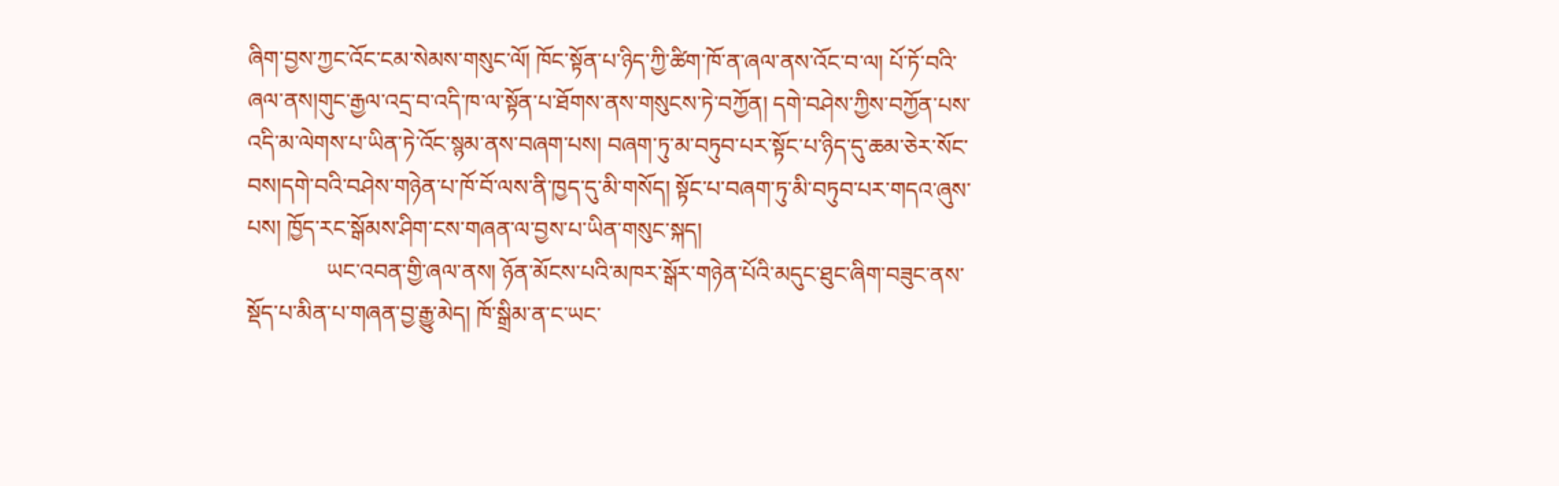ཞིག་བྱས་ཀྱང་འོང་ངམ་སེམས་གསུང་ལོ། ཁོང་སྟོན་པ་ཉིད་ཀྱི་ཚིག་ཁོ་ན་ཞལ་ནས་འོང་བ་ལ། པོ་ཏོ་བའི་ཞལ་ནས།གུང་རྒྱལ་འདྲ་བ་འདི་ཁ་ལ་སྟོན་པ་ཐོགས་ནས་གསུངས་ཏེ་བཀྱོན། དགེ་བཤེས་ཀྱིས་བཀྱོན་པས་འདི་མ་ལེགས་པ་ཡིན་ཏེ་འོང་སྙམ་ནས་བཞག་པས། བཞག་ཏུ་མ་བཏུབ་པར་སྟོང་པ་ཉིད་དུ་ཆམ་ཅེར་སོང་བས།དགེ་བའི་བཤེས་གཉེན་པ་ཁོ་བོ་ལས་ནི་ཁྱད་དུ་མི་གསོད། སྟོང་པ་བཞག་ཏུ་མི་བཏུབ་པར་གདའ་ཞུས་པས། ཁྱོད་རང་སྒོམས་ཤིག་ངས་གཞན་ལ་བྱས་པ་ཡིན་གསུང་སྐད།
              ཡང་འབན་གྱི་ཞལ་ནས། ཉོན་མོངས་པའི་མཁར་སྒོར་གཉེན་པོའི་མདུང་ཐུང་ཞིག་བཟུང་ནས་སྡོད་པ་མིན་པ་གཞན་བྱ་རྒྱུ་མེད། ཁོ་སྒྲིམ་ན་ང་ཡང་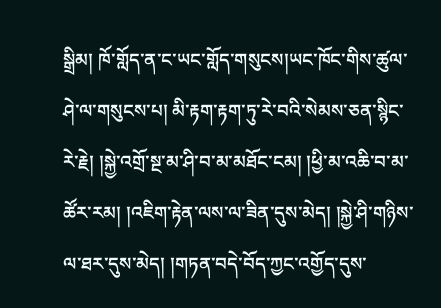སྒྲིམ། ཁོ་གློད་ན་ང་ཡང་གློད་གསུངས།ཡང་ཁོང་གིས་ཚུལ་ཤེ་ལ་གསུངས་པ། མི་རྟག་རྟག་ཏུ་རེ་བའི་སེམས་ཅན་སྙིང་རེ་རྗེ། །སྐྱེ་འགྲོ་སྔ་མ་ཤི་བ་མ་མཐོང་ངམ། །ཕྱི་མ་འཆི་བ་མ་ཚོར་རམ། །འཇིག་རྟེན་ལས་ལ་ཟིན་དུས་མེད། །སྐྱེ་ཤི་གཉིས་ལ་ཐར་དུས་མེད། །གཏན་བདེ་བོད་ཀྱང་འགྱོད་དུས་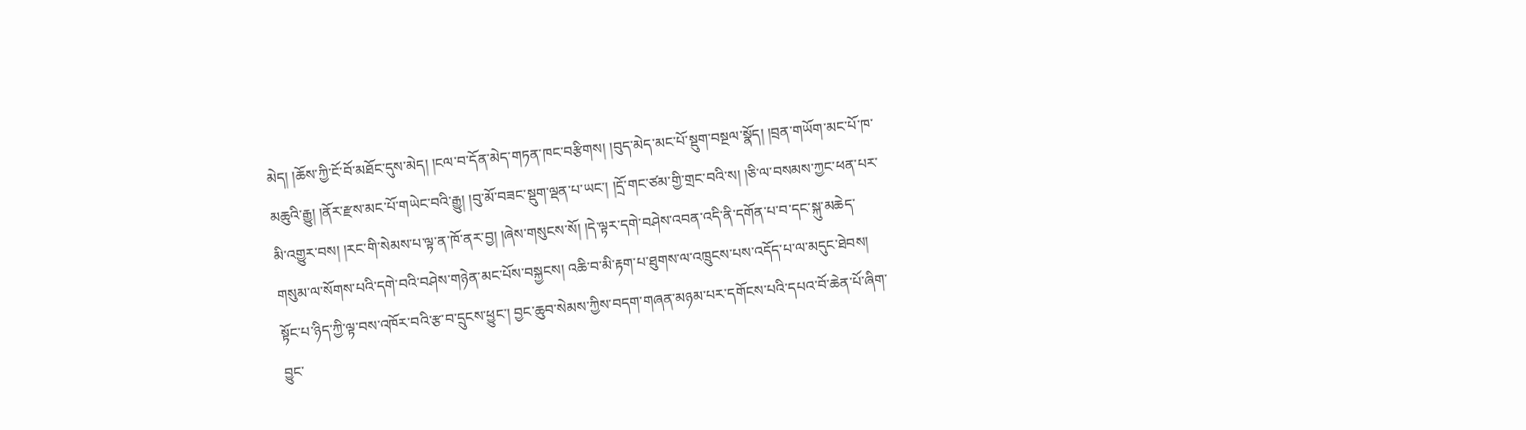མེད། །ཆོས་ཀྱི་ངོ་བོ་མཐོང་དུས་མེད། །ངལ་བ་དོན་མེད་གཏན་ཁང་བརྩིགས། །བུད་མེད་མང་པོ་སྡུག་བསྔལ་སྣོད། །བྲན་གཡོག་མང་པོ་ཁ་མཆུའི་རྒྱུ། །ནོར་རྫས་མང་པོ་གཡེང་བའི་རྒྱུ། །བུ་མོ་བཟང་སྡུག་ལྡན་པ་ཡང་། །དྲོ་གང་ཙམ་གྱི་གྲང་བའི་ས། །ཅི་ལ་བསམས་ཀྱང་ཕན་པར་མི་འགྱུར་བས། །རང་གི་སེམས་པ་ལྟ་ན་ཁོ་ནར་བྱ། །ཞེས་གསུངས་སོ། །དེ་ལྟར་དགེ་བཤེས་འབན་འདི་ནི་དགོན་པ་བ་དང་སྐུ་མཆེད་གསུམ་ལ་སོགས་པའི་དགེ་བའི་བཤེས་གཉེན་མང་པོས་བསྐྱངས། འཆི་བ་མི་རྟག་པ་ཐུགས་ལ་འཁྲུངས་པས་འདོད་པ་ལ་མདུང་ཐེབས། སྟོང་པ་ཉིད་ཀྱི་ལྟ་བས་འཁོར་བའི་རྩ་བ་དྲུངས་ཕྱུང་། བྱང་ཆུབ་སེམས་ཀྱིས་བདག་གཞན་མཉམ་པར་དགོངས་པའི་དཔའ་བོ་ཆེན་པོ་ཞིག་བྱུང་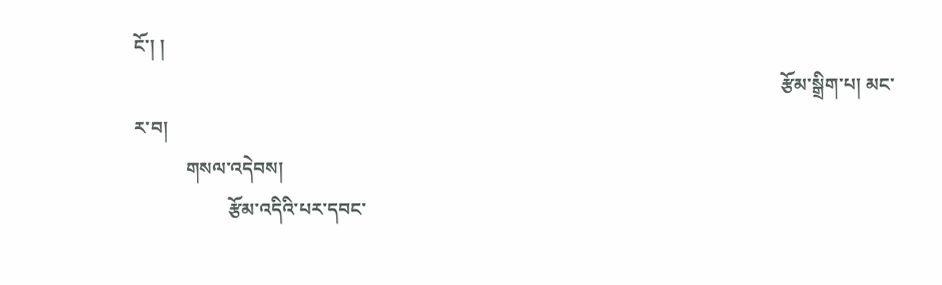ངོ་། །
                                                                                                                                          རྩོམ་སྒྲིག་པ། མང་ར་བ།
           གསལ་འདེབས།
                    རྩོམ་འདིའི་པར་དབང་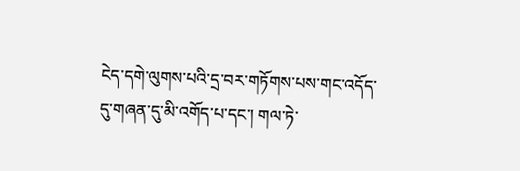ངེད་དགེ་ལུགས་པའི་དྲ་བར་གཏོགས་པས་གང་འདོད་དུ་གཞན་དུ་མི་འགོད་པ་དང་། གལ་ཏེ་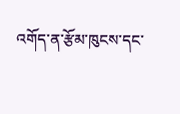འགོད་ན་རྩོམ་ཁུངས་དང་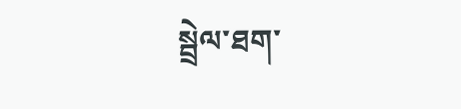སྦྲེལ་ཐག་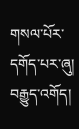གསལ་པོར་དགོད་པར་ཞུ།
བརྒྱུད་འགོད།